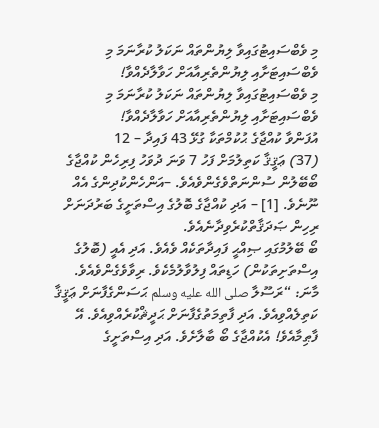މި ވެބްސައިޓުގައިވާ ލިޔުންތައް ނަކަލު ކުރާނަމަ މި ވެބްސައިޓަށާއި ލިޔުންތެރިއާއަށް ހަވާލާދެއްވާ!
މި ވެބްސައިޓުގައިވާ ލިޔުންތައް ނަކަލު ކުރާނަމަ މި ވެބްސައިޓަށާއި ލިޔުންތެރިއާއަށް ހަވާލާދެއްވާ!
އުފަންވާ ކުއްޖާގެ ޙުކުމްތަކާ ގުޅޭ 43 ފައިދާ – 12
(37) ޢަޤީޤާ ކަތިލުމަށް ފަހު 7 ވަނަ ދުވަހު ފިރިހެން ކުއްޖާގެ ބޯބޭލުން ސުންނަތްވެގެންވެއެވެ. –އަންހެންކުދިންގެ އެއް ނޫނެވެ. [1] – އަދި ކުއްޖާގެ ބޮލުގެ އިސްތަށީގެ ބަރުދަނަށް ރިހިން ޞަދަޤާތްކުރެވިދާނެއެވެ.
ބޯ ބޭލުމުގައި ޞިއްޙީ ފައިދާތަކެއް ވެއެވެ. އަދި އެއީ (ބޮލުގެ އިސްތަށިތަކުން) ހަޑިތައް ފިލުވާލުމެކެވެ. ރިވާވެގެންވެއެވެ.
މާނަ: “ރަސޫލާ صلى الله عليه وسلم ޙަސަންގެފާނަށް ޢަޤީޤާ ކަތިލެއްވިއެވެ. އަދި ފާތިމަތުގެފާނަށް ޙަދީޘްކުރެއްވިއެވެ. އޭ ފާޠިމާއެވެ! އެކުއްޖާގެ ބޯ ބާލާށެވެ. އަދި އިސްތަށީގެ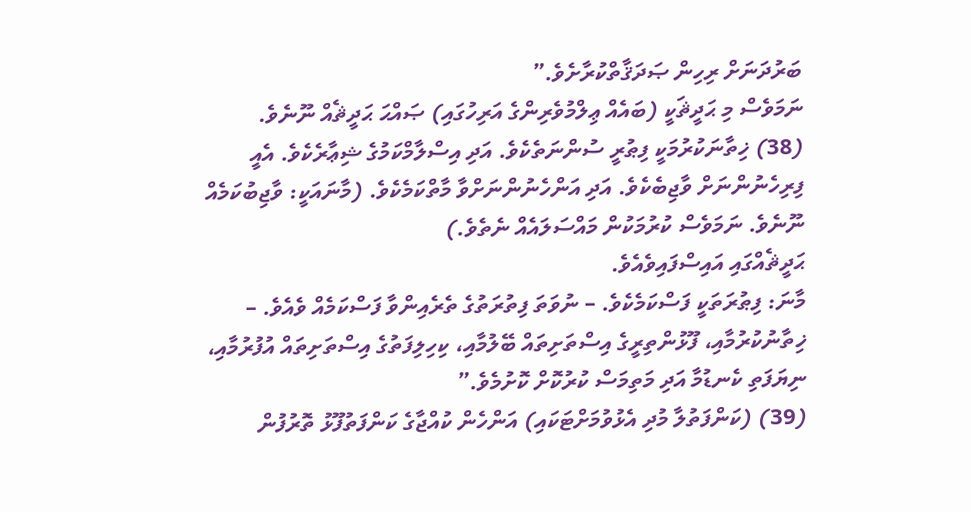ބަރުދަނަށް ރިހިން ޞަދަޤާތްކުރާށެވެ.”
ނަމަވެސް މި ޙަދީޘަކީ (ބައެއް ޢިލްމުވެރިންގެ އަރިހުގައި) ޞައްޙަ ޙަދީޘެއް ނޫނެވެ.
(38) ޚިތާނަކުރުމަކީ ފިޠުރީ ސުންނަތެކެވެ. އަދި އިސްލާމްކަމުގެ ޝިޢާރެކެވެ. އެއީ ފިރިހެނުންނަށް ވާޖިބެކެވެ. އަދި އަންހެނުންނަށްވާ މާތްކަމެކެވެ. (މާނައަކީ: ވާޖިބުކަމެއް ނޫނެވެ. ނަމަވެސް ކުރުމަކުން މައްސަލައެއް ނެތެވެ.)
ޙަދީޘެއްގައި އައިސްފައިވެއެވެ.
މާނަ: ފިޠުރަތަކީ ފަސްކަމެކެވެ. – ނުވަތަ ފިތުރަތުގެ ތެރެއިންވާ ފަސްކަމެއް ވެއެވެ. – ޚިތާނުކުރުމާއި، ފޫޅުންތިރީގެ އިސްތަށިތައް ބޭލުމާއި، ކިހިލިފަތުގެ އިސްތަށިތައް އުފުރުމާއި، ނިޔަފަތި ކެނޑުމާ އަދި މަތިމަސް ކުރުކޮށް ކޮށުމެވެ.”
(39) (ކަންފަތުލާ މުދި އެޅުވުމަށްޓަކައި) އަންހެން ކުއްޖާގެ ކަންފަތުފޫޅު ތޮރުފުން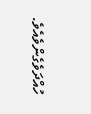ހުއްދަވެގެންވެއެވެ.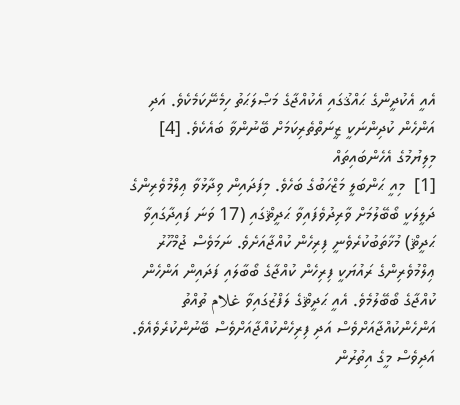އެއީ އެކުދީންގެ ޙައްޤުގައި އެކުއްޖާގެ މަޞްލަޙަތު ހިމެނޭކަމެކެވެ. އަދި އަންހެން ކުދިންނަކީ ޒީނަތްތެރިކަމަށް ބޭނުންވާ ބައެކެވެ. [4]
މިލިޔުމުގެ އެހެންބައިތައް
[1]  މިއީ ޙަންބަލީ މަޒްހަބުގެ ބަހެވެ. މިފަދައިން ވިދާޅުވާ ޢިލްމުވެރިންގެ ދަލީލަކީ ބޯބޭލުމަށް ވާރިދުވެފައިވާ ޙަދީޘްގައި (17 ވަނަ ފައިދާގައިވާ ޙަދީޘް) މުޚާތަބުކުރެވެނީ ފިރިހެން ކުއްޖާއަށެވެ. ނަމަވެސް ޖުމްހޫރު ޢިލްމުވެރިންގެ ރައުޔަކީ ފިރިހެން ކުއްޖާގެ ބޯބާލައި ފަދައިން އަންހެން ކުއްޖާގެ ބޯބޭލުމެވެ. އެއީ ޙަދީޘްގެ ލަފްޒުގައިވާ غلام ތުއްތު އަންހެންކުއްޖާއަށްވެސް އަދި ފިރިހެންކުއްޖާއަށްވެސް ބޭނުންކުރެވެއެވެ. އަދިވެސް މީގެ އިތުރުން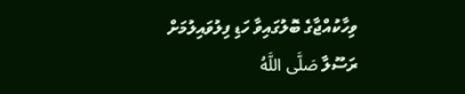ވިހާކުއްޖާގެ ބޮލުގައިވާ ހަޑި ފިލުވައިލުމަށް ރަސޫލާ صَلَّى اللَّهُ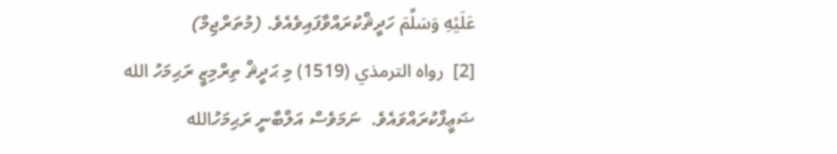عَلَيْهِ وَسَلَّمَ ހަދީޘްކުރައްވާފައިވެއެވެ. (މުތަރްޖިމް)
[2]  رواه الترمذي (1519) މި ޙަދީޘް ތިރްމިޒީ ރަޙިމަހު الله ޟަޢީފްކުރައްވައެވެ.  ނަމަވެސް އަލްބާނީ ރަޙިމަހުالله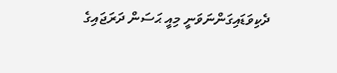ދެކިވަޑައިގަންނަވަނީ މިއީ ޙަސަން ދަރަޖައިގެ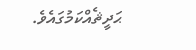ޙަދީޘެއްކަމުގައެވެ.